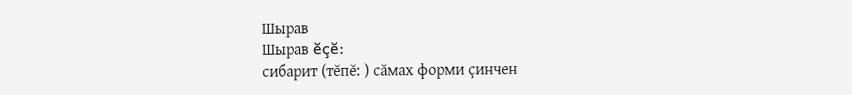Шырав
Шырав ĕçĕ:
сибарит (тĕпĕ: ) сăмах форми çинчен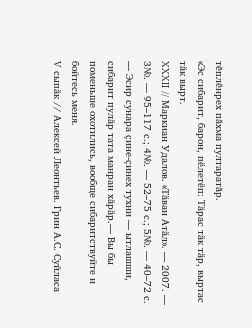тĕплĕнрех пăхма пултаратăр.
«Эс сибарит, барон, пӗлетӗп: Тӑрас тӑк тӑр, выртас тӑк вырт.
XXXII // Маркиан Удалов. «Тӑван Атӑл». — 2007. — 3№. — 95–117 с.; 4№. — 52–75 с.; 5№. — 40–72 с.
— Эсир сунара ҫине-ҫинех тухни — ытлашши, сибарит пулӑр тата манран хӑрӑр.— Вы бы поменьше охотились, вообще сибаритствуйте и бойтесь меня.
V сыпӑк // Алексей Леонтьев. Грин А.С. Суйласа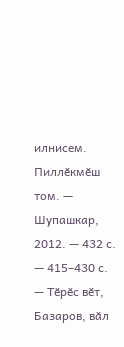илнисем. Пиллӗкмӗш том. — Шупашкар, 2012. — 432 с. — 415–430 с.
— Тӗрӗс вӗт, Базаров, вӑл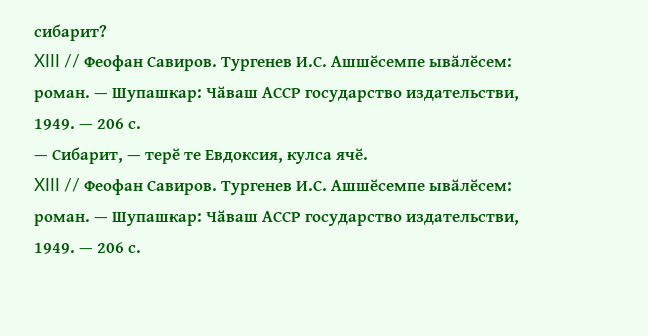сибарит?
XIII // Феофан Савиров. Тургенев И.С. Ашшӗсемпе ывӑлӗсем: роман. — Шупашкар: Чӑваш АССР государство издательстви, 1949. — 206 с.
— Сибарит, — терӗ те Евдоксия, кулса ячӗ.
XIII // Феофан Савиров. Тургенев И.С. Ашшӗсемпе ывӑлӗсем: роман. — Шупашкар: Чӑваш АССР государство издательстви, 1949. — 206 с.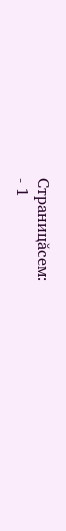Страницăсем:
- 1